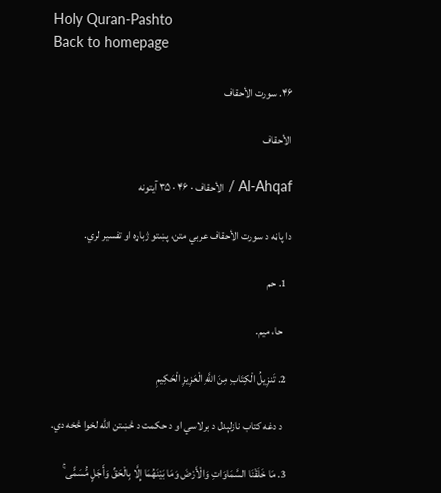Holy Quran-Pashto
Back to homepage

۴۶. سورت الأحقاف

الأحقاف

Al-Ahqaf / الأحقاف · ۴۶ · ۳۵ آیتونه

دا پاڼه د سورت الأحقاف عربي متن، پښتو ژباړه او تفسیر لري.

  1. حم

    حا، میم.

  2. تَنزِيلُ الْكِتَابِ مِنَ اللَّهِ الْعَزِيزِ الْحَكِيمِ

    د دغه كتاب نازلېدل د برلاسي او د حكمت د څښتن الله لخوا څخه دي.

  3. مَا خَلَقْنَا السَّمَاوَاتِ وَالْأَرْضَ وَمَا بَيْنَهُمَا إِلَّا بِالْحَقِّ وَأَجَلٍ مُّسَمًّى ۚ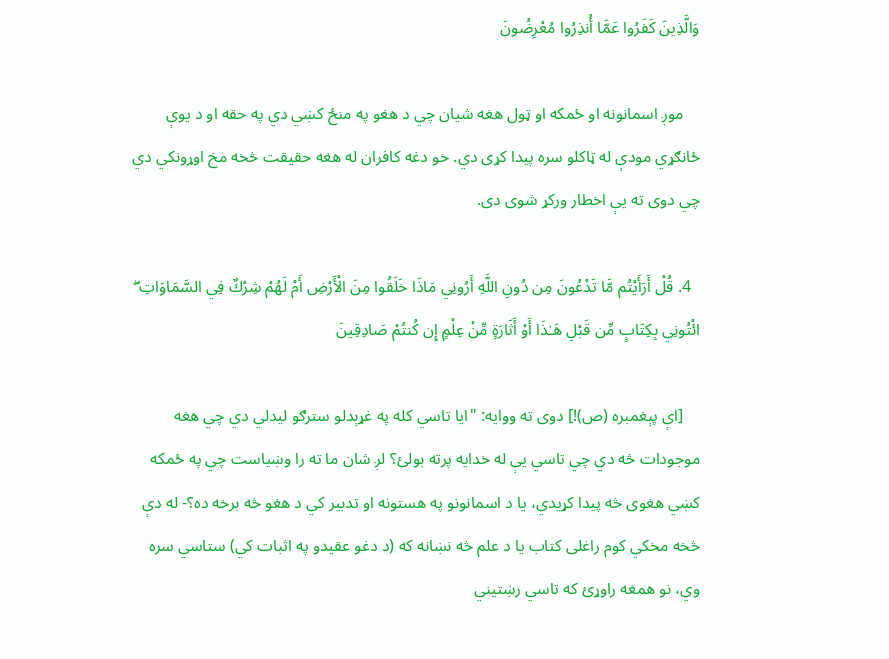وَالَّذِينَ كَفَرُوا عَمَّا أُنذِرُوا مُعْرِضُونَ

    موږ اسمانونه او ځمکه او ټول هغه شيان چي د هغو په منځ کښي دي په حقه او د يوې ځانګړي مودې له ټاكلو سره پيدا کړی دي. خو دغه كافران له هغه حقيقت څخه مخ اوړونكي دي چي دوى ته یې اخطار ورکړ شوى دى.

  4. قُلْ أَرَأَيْتُم مَّا تَدْعُونَ مِن دُونِ اللَّهِ أَرُونِي مَاذَا خَلَقُوا مِنَ الْأَرْضِ أَمْ لَهُمْ شِرْكٌ فِي السَّمَاوَاتِ ۖ ائْتُونِي بِكِتَابٍ مِّن قَبْلِ هَـٰذَا أَوْ أَثَارَةٍ مِّنْ عِلْمٍ إِن كُنتُمْ صَادِقِينَ

    [اې پېغمبره (ص)!] دوى ته ووايه: "ايا تاسي كله په غړېدلو سترګو لیدلي دي چي هغه موجودات څه دي چي تاسي یې له خدايه پرته بولئ؟ لږ شان ما ته را وښياست چي په ځمکه کښي هغوى څه پيدا کړيدي، يا د اسمانونو په هستونه او تدبير کي د هغو څه برخه ده؟- له دې څخه مخکي كوم راغلى كتاب يا د علم څه نښانه كه (د دغو عقيدو په اثبات کي) ستاسي سره وي، نو همغه راوړئ كه تاسي رښتيني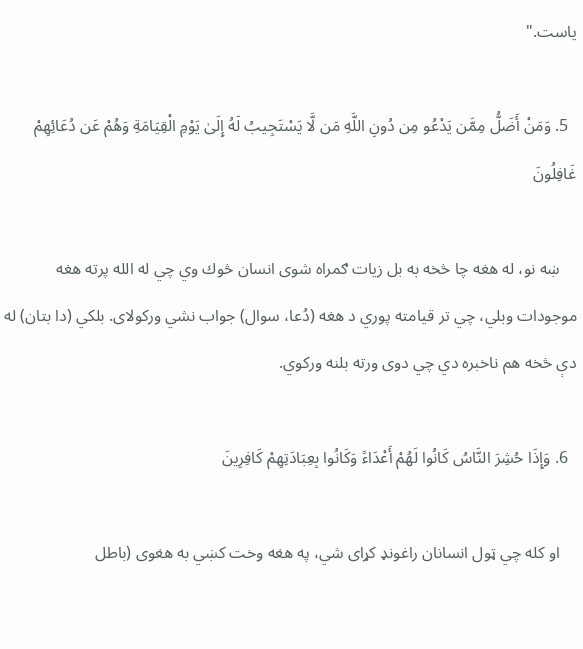ياست."

  5. وَمَنْ أَضَلُّ مِمَّن يَدْعُو مِن دُونِ اللَّهِ مَن لَّا يَسْتَجِيبُ لَهُ إِلَىٰ يَوْمِ الْقِيَامَةِ وَهُمْ عَن دُعَائِهِمْ غَافِلُونَ

    ښه نو، له هغه چا څخه به بل زيات ګمراه شوى انسان څوك وي چي له الله پرته هغه موجودات وبلي، چي تر قيامته پوري د هغه (دُعا، سوال) جواب نشي ورکولای. بلكي (دا بتان) له دې څخه هم ناخبره دي چي دوی ورته بلنه وركوي.

  6. وَإِذَا حُشِرَ النَّاسُ كَانُوا لَهُمْ أَعْدَاءً وَكَانُوا بِعِبَادَتِهِمْ كَافِرِينَ

    او كله چي ټول انسانان راغونډ کړای شي، په هغه وخت کښي به هغوى (باطل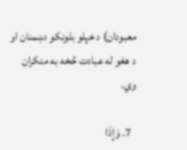معبودان) د خپلو بلونكو دښمنان او د هغو له عبادت څخه به منكران وي.

  7. وَإِذَا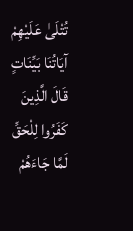تُتْلَىٰ عَلَيْهِمْ آيَاتُنَا بَيِّنَاتٍ قَالَ الَّذِينَ كَفَرُوا لِلْحَقِّ لَمَّا جَاءَهُمْ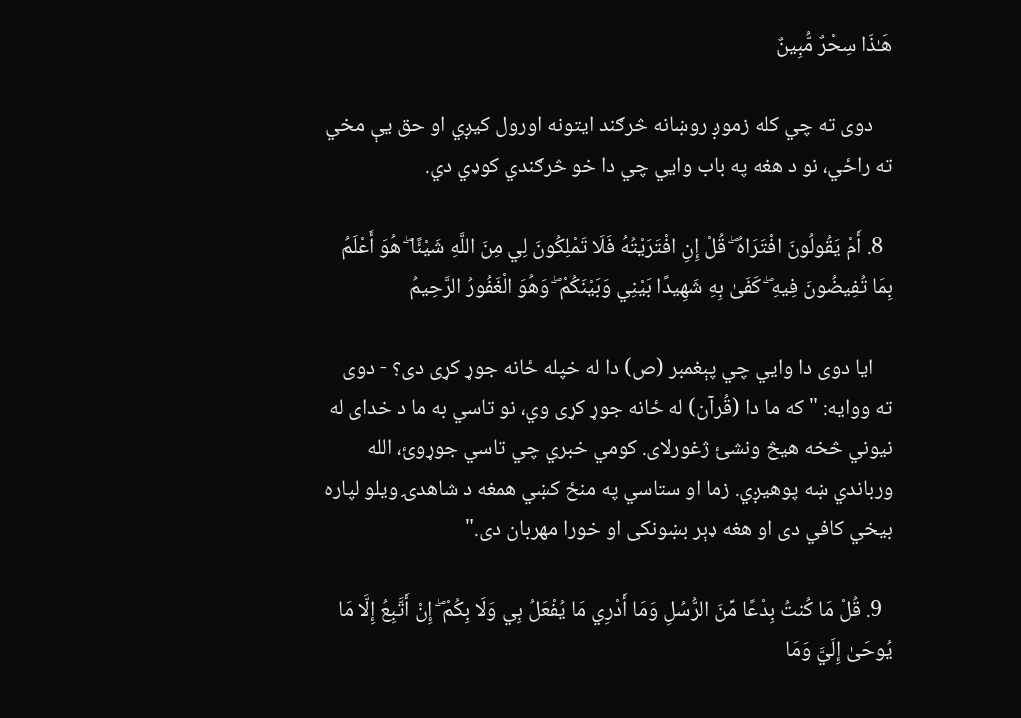هَـٰذَا سِحْرٌ مُّبِينٌ

    دوى ته چي كله زموږ روښانه څرګند ايتونه اورول کیږي او حق یې مخي ته راځي، نو د هغه په باب وايي چي دا خو څرګندي کوډي دي.

  8. أَمْ يَقُولُونَ افْتَرَاهُ ۖ قُلْ إِنِ افْتَرَيْتُهُ فَلَا تَمْلِكُونَ لِي مِنَ اللَّهِ شَيْئًا ۖ هُوَ أَعْلَمُ بِمَا تُفِيضُونَ فِيهِ ۖ كَفَىٰ بِهِ شَهِيدًا بَيْنِي وَبَيْنَكُمْ ۖ وَهُوَ الْغَفُورُ الرَّحِيمُ

    ايا دوى دا وایي چي پېغمبر (ص) دا له خپله ځانه جوړ کړی دى؟ - دوى ته ووايه: "كه ما دا (قُرآن) له ځانه جوړ کړی وي، نو تاسي به ما د خداى له نيوني څخه هيڅ ونشئ ژغورلای. کومي خبري چي تاسي جوړوئ، الله ورباندي ښه پوهیږي. زما او ستاسي په منځ کښي همغه د شاهدۍ ويلو لپاره بيخي كافي دى او هغه ډېر بښونکی او خورا مهربان دى."

  9. قُلْ مَا كُنتُ بِدْعًا مِّنَ الرُّسُلِ وَمَا أَدْرِي مَا يُفْعَلُ بِي وَلَا بِكُمْ ۖ إِنْ أَتَّبِعُ إِلَّا مَا يُوحَىٰ إِلَيَّ وَمَا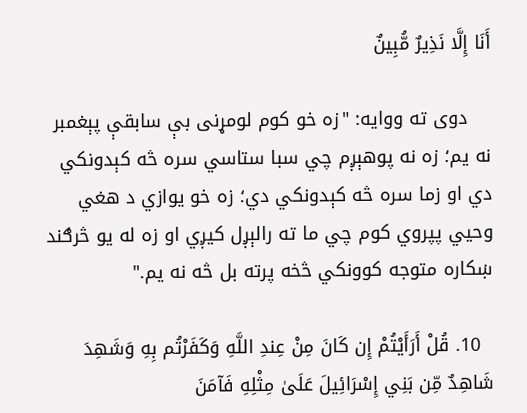أَنَا إِلَّا نَذِيرٌ مُّبِينٌ

    دوی ته ووايه: "زه خو كوم لومړنى بې سابقې پېغمبر نه يم؛ زه نه پوهېږم چي سبا ستاسي سره څه كېدونكي دي او زما سره څه کېدونكي دي؛ زه خو يوازي د هغي وحيي پپروي كوم چي ما ته رالېږل کیږي او زه له يو څرګند ښكاره متوجه كوونكي څخه پرته بل څه نه يم."

  10. قُلْ أَرَأَيْتُمْ إِن كَانَ مِنْ عِندِ اللَّهِ وَكَفَرْتُم بِهِ وَشَهِدَ شَاهِدٌ مِّن بَنِي إِسْرَائِيلَ عَلَىٰ مِثْلِهِ فَآمَنَ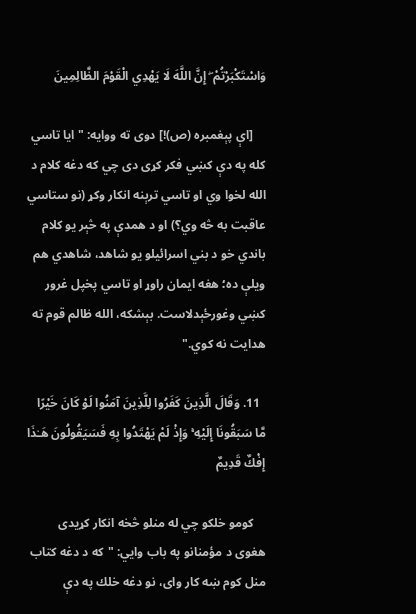وَاسْتَكْبَرْتُمْ ۖ إِنَّ اللَّهَ لَا يَهْدِي الْقَوْمَ الظَّالِمِينَ

    [اې پېغمبره (ص)!] دوى ته ووايه: "ايا تاسي كله په دې کښي فكر کړی دى چي كه دغه کلام د الله لخوا وي او تاسي ترېنه انكار وکړ (نو ستاسي عاقبت به څه وي؟) او د همدې په څېر يو کلام باندي خو د بني اسرائيلو يو شاهد، شاهدي هم ويلې ده؛ هغه ايمان راوړ او تاسي پخپل غرور کښي وغورځېدلاست. بېشکه، الله ظالم قوم ته هدايت نه كوي."

  11. وَقَالَ الَّذِينَ كَفَرُوا لِلَّذِينَ آمَنُوا لَوْ كَانَ خَيْرًا مَّا سَبَقُونَا إِلَيْهِ ۚ وَإِذْ لَمْ يَهْتَدُوا بِهِ فَسَيَقُولُونَ هَـٰذَا إِفْكٌ قَدِيمٌ

    كومو خلكو چي له منلو څخه انكار کړيدى هغوى د مؤمنانو په باب وايي: "كه د دغه كتاب منل كوم ښه كار واى، نو دغه خلك په دې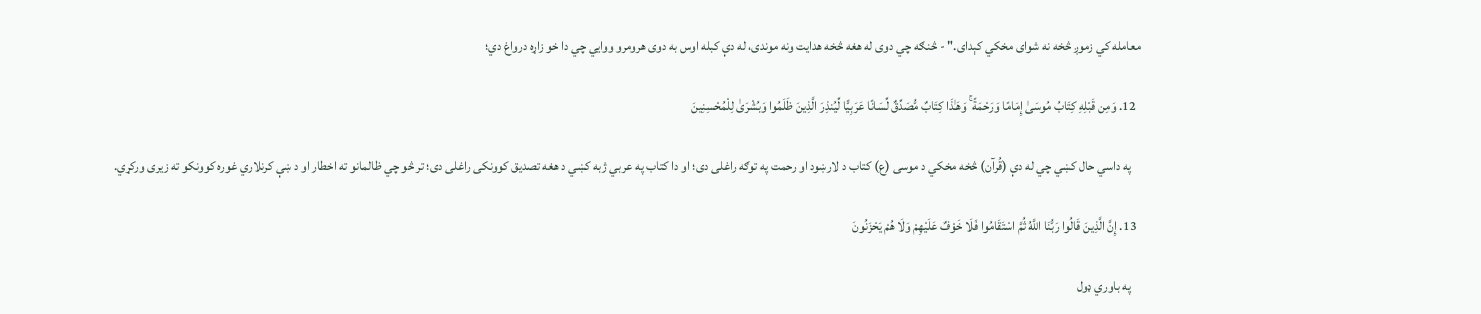معامله کي زموږ څخه نه شوای مخکي كېداى." - څنګه چي دوى له هغه څخه هدايت ونه موندی، له دې كبله اوس به دوى هرومرو ووايي چي دا خو زاړه درواغ دي؛

  12. وَمِن قَبْلِهِ كِتَابُ مُوسَىٰ إِمَامًا وَرَحْمَةً ۚ وَهَـٰذَا كِتَابٌ مُّصَدِّقٌ لِّسَانًا عَرَبِيًّا لِّيُنذِرَ الَّذِينَ ظَلَمُوا وَبُشْرَىٰ لِلْمُحْسِنِينَ

    په داسي حال کښي چي له دې (قُرآن) څخه مخکي د موسى (ع) كتاب د لارښود او رحمت په توګه راغلى دى؛ او دا كتاب په عربي ژبه کښي د هغه تصديق کوونكى راغلى دى؛ تر څو چي ظالمانو ته اخطار او د ښې كرنلاري غوره كوونكو ته زيرى ورکړي.

  13. إِنَّ الَّذِينَ قَالُوا رَبُّنَا اللَّهُ ثُمَّ اسْتَقَامُوا فَلَا خَوْفٌ عَلَيْهِمْ وَلَا هُمْ يَحْزَنُونَ

    په باوري ډول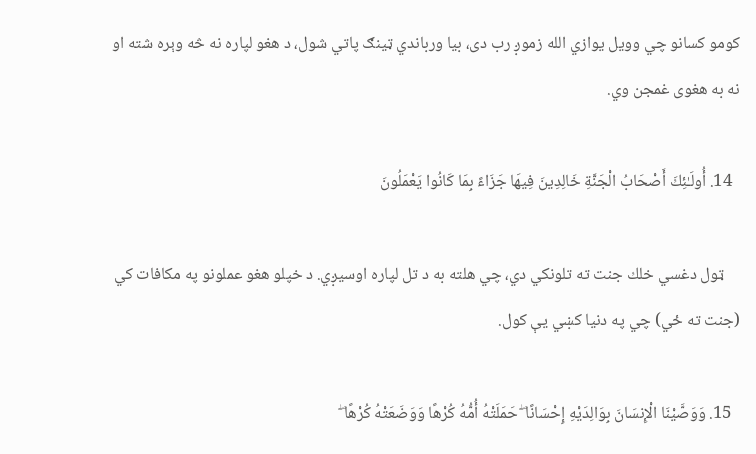كومو كسانو چي وويل یوازي الله زموږ رب دى، بيا ورباندي ټينګ پاتي شول، د هغو لپاره نه څه وېره شته او نه به هغوى غمجن وي.

  14. أُولَـٰئِكَ أَصْحَابُ الْجَنَّةِ خَالِدِينَ فِيهَا جَزَاءً بِمَا كَانُوا يَعْمَلُونَ

    ټول دغسي خلك جنت ته تلونكي دي، چي هلته به د تل لپاره اوسیږي. د خپلو هغو عملونو په مكافات كي (جنت ته ځي) چي په دنيا کښي يې كول.

  15. وَوَصَّيْنَا الْإِنسَانَ بِوَالِدَيْهِ إِحْسَانًا ۖ حَمَلَتْهُ أُمُّهُ كُرْهًا وَوَضَعَتْهُ كُرْهًا ۖ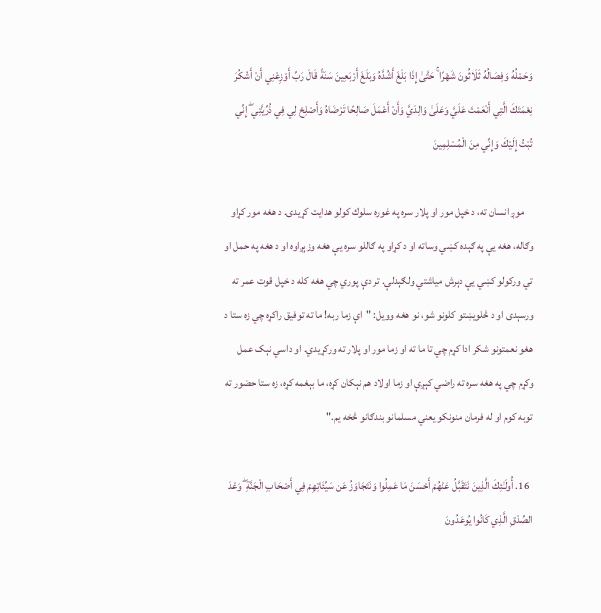وَحَمْلُهُ وَفِصَالُهُ ثَلَاثُونَ شَهْرًا ۚ حَتَّىٰ إِذَا بَلَغَ أَشُدَّهُ وَبَلَغَ أَرْبَعِينَ سَنَةً قَالَ رَبِّ أَوْزِعْنِي أَنْ أَشْكُرَ نِعْمَتَكَ الَّتِي أَنْعَمْتَ عَلَيَّ وَعَلَىٰ وَالِدَيَّ وَأَنْ أَعْمَلَ صَالِحًا تَرْضَاهُ وَأَصْلِحْ لِي فِي ذُرِّيَّتِي ۖ إِنِّي تُبْتُ إِلَيْكَ وَإِنِّي مِنَ الْمُسْلِمِينَ

    موږ انسان ته، د خپل مور او پلار سره په غوره سلوك کولو هدایت کړیدی. د هغه مور کړاو وګاله، هغه یې په ګېده کښي وساته او د کړاو په ګاللو سره یې هغه وزېږاوه او د هغه په حمل او تي وركولو کښي یې دېرش مياشتي ولګېدلې. تر دې پوري چي هغه كله د خپل قوت عمر ته ورسېدی او د څلويښتو كلونو شو، نو هغه وويل: "اې زما ربه! ما ته توفيق راکړه چي زه ستا د هغو نعمتونو شكر ادا کړم چي تا ما ته او زما مور او پلار ته وركړيدي. او داسي نېک عمل وکړم چي په هغه سره ته راضي کېږې او زما اولاد هم نېكان کړه، ما بېغمه کړه، زه ستا حضور ته توبه كوم او له فرمان منونكو يعني مسلمانو بندګانو څخه يم."

  16. أُولَـٰئِكَ الَّذِينَ نَتَقَبَّلُ عَنْهُمْ أَحْسَنَ مَا عَمِلُوا وَنَتَجَاوَزُ عَن سَيِّئَاتِهِمْ فِي أَصْحَابِ الْجَنَّةِ ۖ وَعْدَ الصِّدْقِ الَّذِي كَانُوا يُوعَدُونَ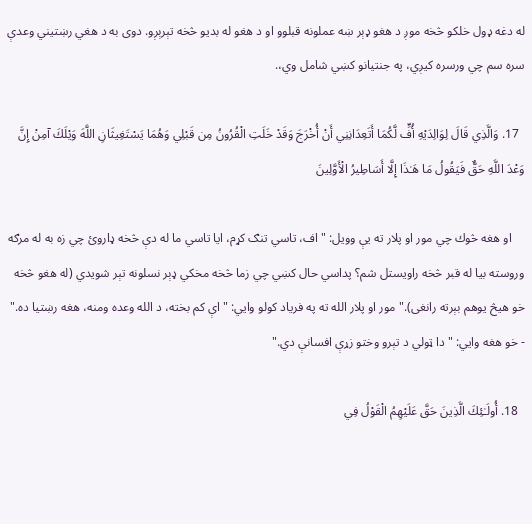له دغه ډول خلكو څخه موږ د هغو ډېر ښه عملونه قبلوو او د هغو له بديو څخه تېرېږو. دوى به د هغي رښتيني وعدې سره سم چي ورسره کیږي، په جنتيانو کښي شامل وي،.

  17. وَالَّذِي قَالَ لِوَالِدَيْهِ أُفٍّ لَّكُمَا أَتَعِدَانِنِي أَنْ أُخْرَجَ وَقَدْ خَلَتِ الْقُرُونُ مِن قَبْلِي وَهُمَا يَسْتَغِيثَانِ اللَّهَ وَيْلَكَ آمِنْ إِنَّ وَعْدَ اللَّهِ حَقٌّ فَيَقُولُ مَا هَـٰذَا إِلَّا أَسَاطِيرُ الْأَوَّلِينَ

    او هغه څوك چي مور او پلار ته یې وويل: "اف، تاسي تنګ کړم، ايا تاسي ما له دې څخه ډاروئ چي زه به له مرګه وروسته بيا له قبر څخه راويستل شم؟ پداسي حال کښي چي زما څخه مخکي ډېر نسلونه تېر شويدي (له هغو څخه خو هیڅ يوهم بېرته رانغى)." مور او پلار الله ته په فرياد كولو وايي: "اې كم بخته، د الله وعده ومنه، هغه رښتيا ده." - خو هغه وايي: "دا ټولي د تېرو وختو زړې افسانې دي."

  18. أُولَـٰئِكَ الَّذِينَ حَقَّ عَلَيْهِمُ الْقَوْلُ فِي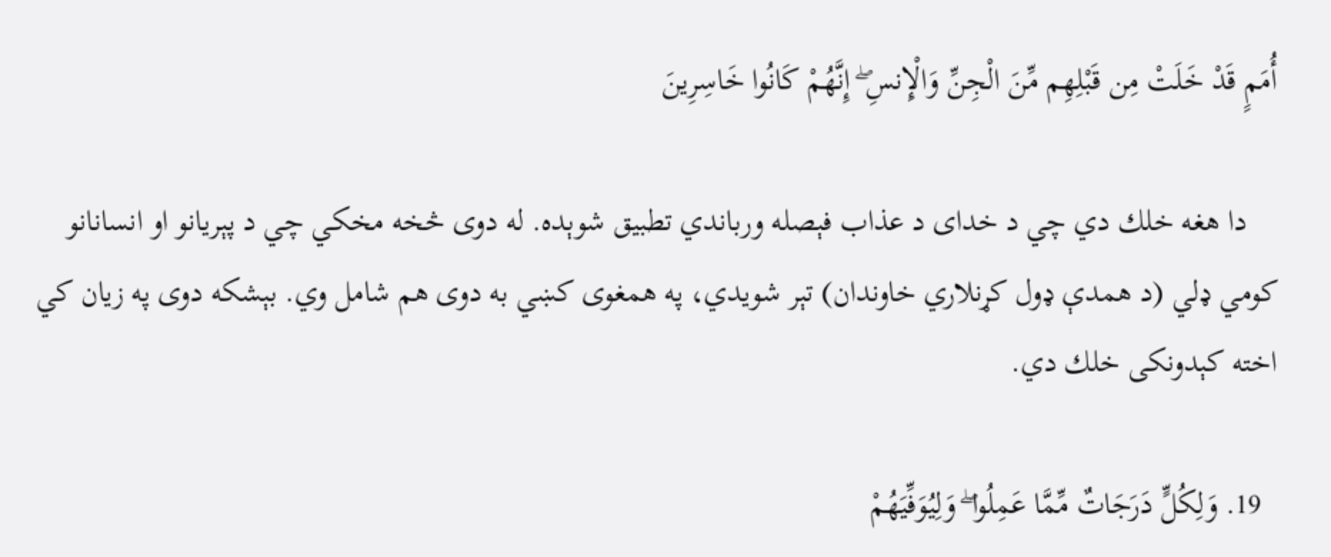أُمَمٍ قَدْ خَلَتْ مِن قَبْلِهِم مِّنَ الْجِنِّ وَالْإِنسِ ۖ إِنَّهُمْ كَانُوا خَاسِرِينَ

    دا هغه خلك دي چي د خداى د عذاب فېصله ورباندي تطبيق شوېده. له دوى څخه مخکي چي د پېريانو او انسانانو کومي ډلي (د همدې ډول کړنلاري خاوندان) تېر شويدي، په همغوى کښي به دوى هم شامل وي. بېشكه دوى په زيان کي اخته كېدونكى خلك دي.

  19. وَلِكُلٍّ دَرَجَاتٌ مِّمَّا عَمِلُوا ۖ وَلِيُوَفِّيَهُمْ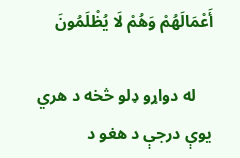أَعْمَالَهُمْ وَهُمْ لَا يُظْلَمُونَ

    له دواړو ډلو څخه د هري يوې درجې د هغو د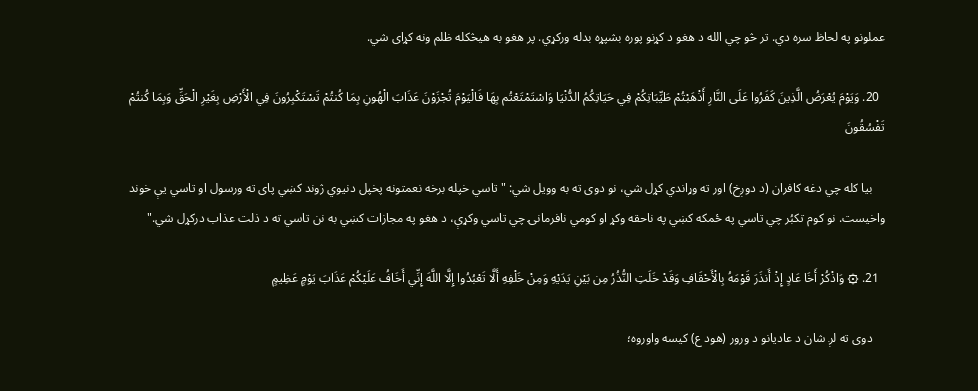عملونو په لحاظ سره دي. تر څو چي الله د هغو د کړنو پوره بشپړه بدله ورکړي. پر هغو به هیڅكله ظلم ونه کړای شي.

  20. وَيَوْمَ يُعْرَضُ الَّذِينَ كَفَرُوا عَلَى النَّارِ أَذْهَبْتُمْ طَيِّبَاتِكُمْ فِي حَيَاتِكُمُ الدُّنْيَا وَاسْتَمْتَعْتُم بِهَا فَالْيَوْمَ تُجْزَوْنَ عَذَابَ الْهُونِ بِمَا كُنتُمْ تَسْتَكْبِرُونَ فِي الْأَرْضِ بِغَيْرِ الْحَقِّ وَبِمَا كُنتُمْ تَفْسُقُونَ

    بيا كله چي دغه كافران (د دوږخ) اور ته وړاندي کړل شي، نو دوى ته به وويل شي: "تاسي خپله برخه نعمتونه پخپل دنيوي ژوند کښي پاى ته ورسول او تاسي یې خوند واخيست. نو كوم تكبُر چي تاسي په ځمکه کښي په ناحقه وکړ او کومي نافرمانۍ چي تاسي وکړې، د هغو په مجازات کښي به نن تاسي ته د ذلت عذاب درکړل شي."

  21. ۞ وَاذْكُرْ أَخَا عَادٍ إِذْ أَنذَرَ قَوْمَهُ بِالْأَحْقَافِ وَقَدْ خَلَتِ النُّذُرُ مِن بَيْنِ يَدَيْهِ وَمِنْ خَلْفِهِ أَلَّا تَعْبُدُوا إِلَّا اللَّهَ إِنِّي أَخَافُ عَلَيْكُمْ عَذَابَ يَوْمٍ عَظِيمٍ

    دوى ته لږ شان د عاديانو د ورور (هود ع) کیسه واوروه؛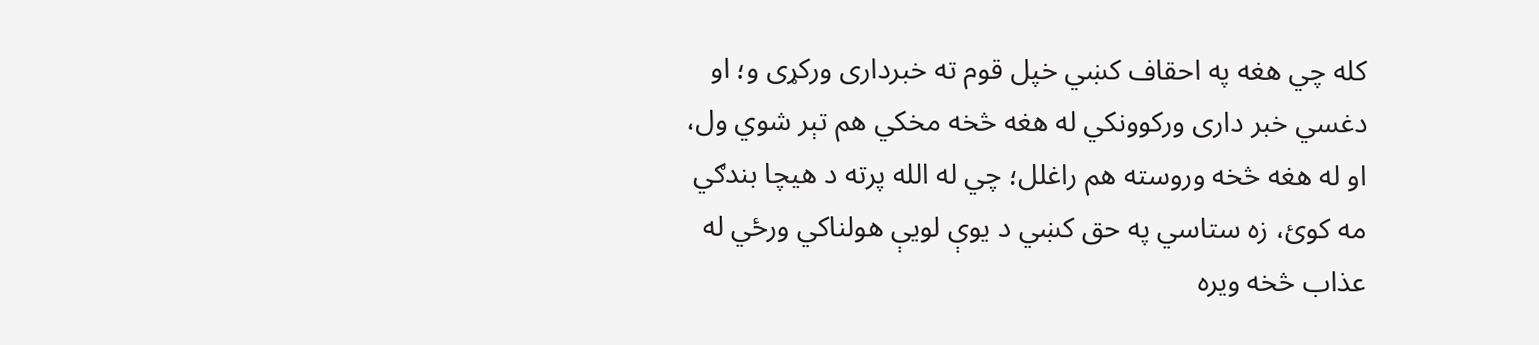كله چي هغه په احقاف کښي خپل قوم ته خبردارى ورکړی و؛ او دغسي خبر دارى وركوونكي له هغه څخه مخکي هم تېر شوي ول، او له هغه څخه وروسته هم راغلل؛ چي له الله پرته د هيچا بندګي مه كوئ، زه ستاسي په حق کښي د يوې لویې هولناکي ورځي له عذاب څخه ويره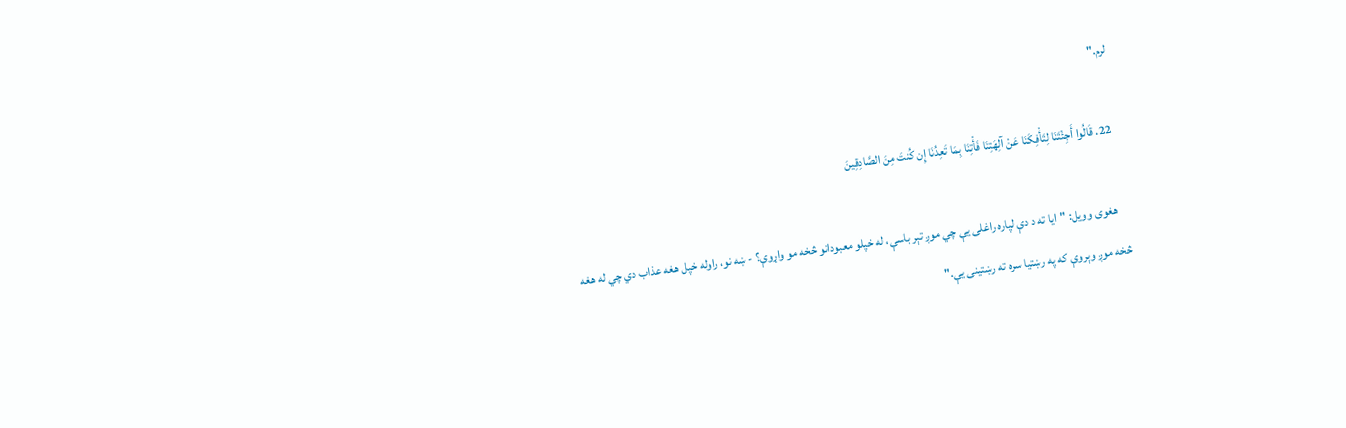لرم."

  22. قَالُوا أَجِئْتَنَا لِتَأْفِكَنَا عَنْ آلِهَتِنَا فَأْتِنَا بِمَا تَعِدُنَا إِن كُنتَ مِنَ الصَّادِقِينَ

    هغوى وويل: "ايا ته د دې لپاره راغلى یې چي موږ تېر باسې، له خپلو معبودانو څخه مو واړوې؟ - ښه نو، راوله خپل هغه عذاب دي چي له هغه څخه موږ وېروې كه په رښتیا سره ته رښتينى یې."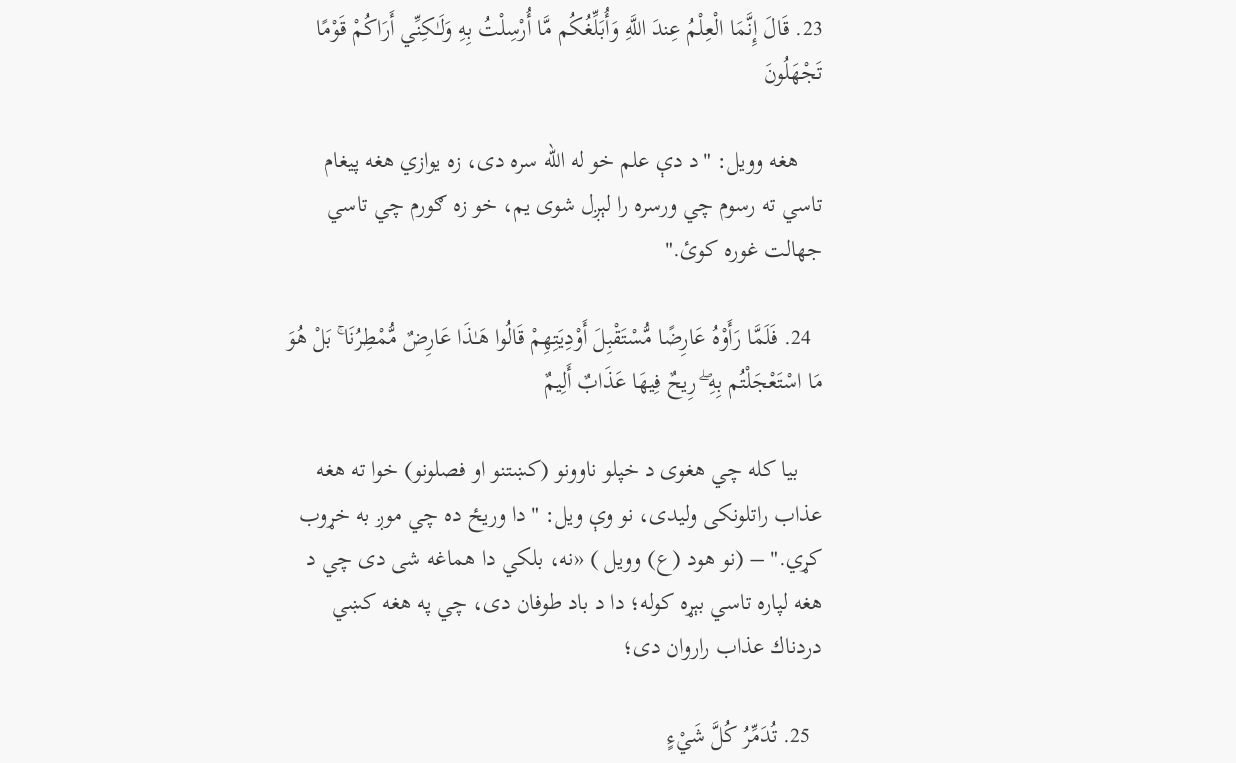23. قَالَ إِنَّمَا الْعِلْمُ عِندَ اللَّهِ وَأُبَلِّغُكُم مَّا أُرْسِلْتُ بِهِ وَلَـٰكِنِّي أَرَاكُمْ قَوْمًا تَجْهَلُونَ

    هغه وويل: "د دې علم خو له الله سره دى، زه یوازي هغه پيغام تاسي ته رسوم چي ورسره را لېږل شوى يم، خو زه ګورم چي تاسي جهالت غوره كوئ."

  24. فَلَمَّا رَأَوْهُ عَارِضًا مُّسْتَقْبِلَ أَوْدِيَتِهِمْ قَالُوا هَـٰذَا عَارِضٌ مُّمْطِرُنَا ۚ بَلْ هُوَ مَا اسْتَعْجَلْتُم بِهِ ۖ رِيحٌ فِيهَا عَذَابٌ أَلِيمٌ

    بيا كله چي هغوى د خپلو ناوونو (کښتنو او فصلونو) خوا ته هغه عذاب راتلونكى وليدی، نو وې ويل: "دا وریځ ده چي موږ به خړوب کړي." – (نو هود (ع) وویل ) «نه، بلکي دا هماغه شى دى چي د هغه لپاره تاسي بېړه كوله؛ دا د باد طوفان دى، چي په هغه کښي دردناك عذاب راروان دى؛

  25. تُدَمِّرُ كُلَّ شَيْءٍ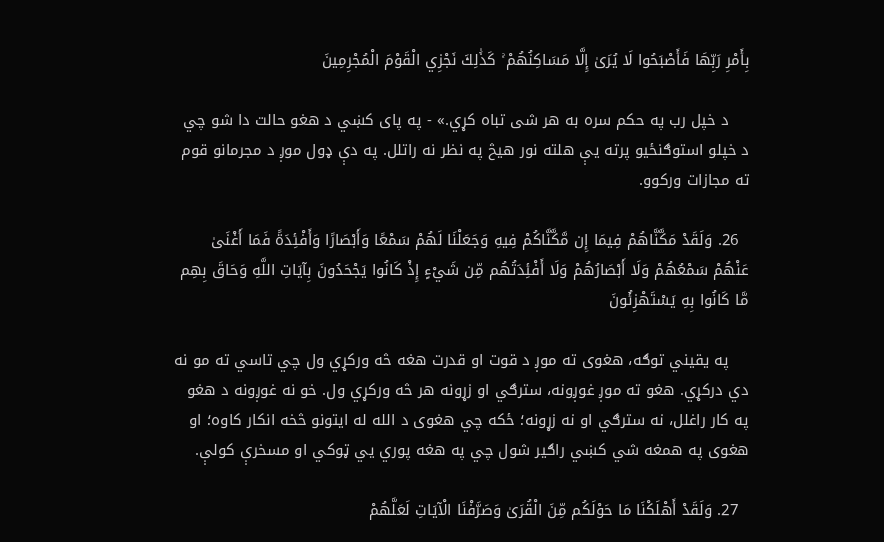بِأَمْرِ رَبِّهَا فَأَصْبَحُوا لَا يُرَىٰ إِلَّا مَسَاكِنُهُمْ ۚ كَذَٰلِكَ نَجْزِي الْقَوْمَ الْمُجْرِمِينَ

    د خپل رب په حكم سره به هر شى تباه کړي.» - په پاى کښي د هغو حالت دا شو چي د خپلو استوګنځيو پرته یې هلته نور هیڅ په نظر نه راتلل. په دې ډول موږ د مجرمانو قوم ته مجازات وركوو.

  26. وَلَقَدْ مَكَّنَّاهُمْ فِيمَا إِن مَّكَّنَّاكُمْ فِيهِ وَجَعَلْنَا لَهُمْ سَمْعًا وَأَبْصَارًا وَأَفْئِدَةً فَمَا أَغْنَىٰ عَنْهُمْ سَمْعُهُمْ وَلَا أَبْصَارُهُمْ وَلَا أَفْئِدَتُهُم مِّن شَيْءٍ إِذْ كَانُوا يَجْحَدُونَ بِآيَاتِ اللَّهِ وَحَاقَ بِهِم مَّا كَانُوا بِهِ يَسْتَهْزِئُونَ

    په یقیني توګه، هغوى ته موږ د قوت او قدرت هغه څه ورکړي ول چي تاسي ته مو نه دي درکړي. هغو ته موږ غوږونه، سترګي او زړونه هر څه ورکړي ول. خو نه غوږونه د هغو په كار راغلل، نه سترګي او نه زړونه؛ ځكه چي هغوى د الله له ايتونو څخه انكار كاوه؛ او هغوى په همغه شي کښي راګير شول چي په هغه پوري يي ټوكي او مسخرې كولې.

  27. وَلَقَدْ أَهْلَكْنَا مَا حَوْلَكُم مِّنَ الْقُرَىٰ وَصَرَّفْنَا الْآيَاتِ لَعَلَّهُمْ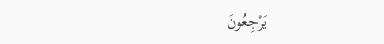يَرْجِعُونَ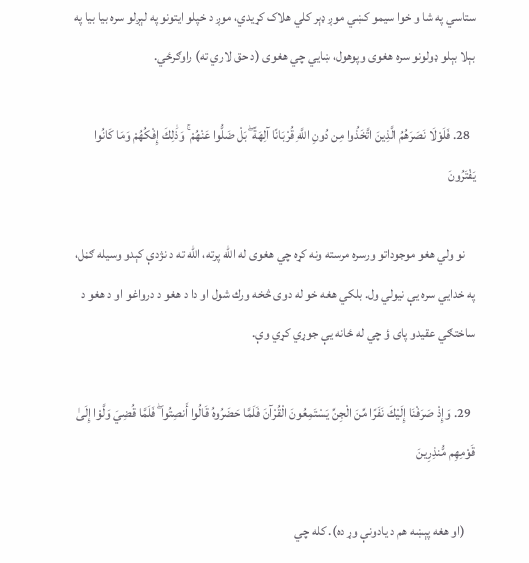ستاسي په شا و خوا سيمو کښي موږ ډېر كلي هلاک کړيدي، موږ د خپلو ايتونو په لېږلو سره بيا بيا په بېلا بېلو ډولونو سره هغوى وپوهول، ښايي چي هغوى (د حق لاري ته) راوګرځي.

  28. فَلَوْلَا نَصَرَهُمُ الَّذِينَ اتَّخَذُوا مِن دُونِ اللَّهِ قُرْبَانًا آلِهَةً ۖ بَلْ ضَلُّوا عَنْهُمْ ۚ وَذَٰلِكَ إِفْكُهُمْ وَمَا كَانُوا يَفْتَرُونَ

    نو ولي هغو موجوداتو ورسره مرسته ونه کړه چي هغوى له الله پرته، الله ته د نژدې كېدو وسيله ګڼل، په خدايي سره یې نيولي ول. بلکي هغه خو له دوى څخه ورك شول او دا د هغو د درواغو او د هغو د ساختګي عقيدو پاى ؤ چي له ځانه یې جوړي کړي وې.

  29. وَإِذْ صَرَفْنَا إِلَيْكَ نَفَرًا مِّنَ الْجِنِّ يَسْتَمِعُونَ الْقُرْآنَ فَلَمَّا حَضَرُوهُ قَالُوا أَنصِتُوا ۖ فَلَمَّا قُضِيَ وَلَّوْا إِلَىٰ قَوْمِهِم مُّنذِرِينَ

    (او هغه پېښه هم د يادونې وړ ده). كله چي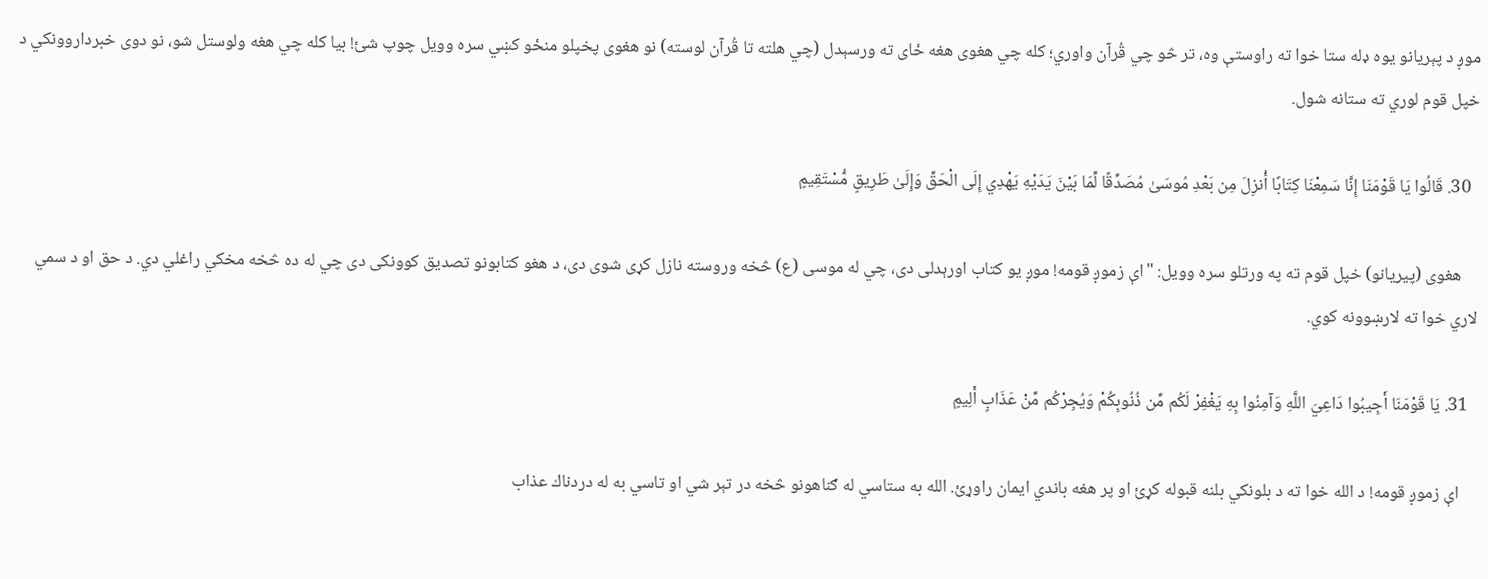موږ د پېريانو يوه ډله ستا خوا ته راوستې وه، تر څو چي قُرآن واوري؛ كله چي هغوی هغه ځاى ته ورسېدل (چي هلته تا قُرآن لوسته) نو هغوى پخپلو منځو کښي سره وويل چوپ شئ! بيا كله چي هغه ولوستل شو، نو دوى خبرداروونكي د خپل قوم لوري ته ستانه شول.

  30. قَالُوا يَا قَوْمَنَا إِنَّا سَمِعْنَا كِتَابًا أُنزِلَ مِن بَعْدِ مُوسَىٰ مُصَدِّقًا لِّمَا بَيْنَ يَدَيْهِ يَهْدِي إِلَى الْحَقِّ وَإِلَىٰ طَرِيقٍ مُّسْتَقِيمٍ

    هغوى (پيريانو) خپل قوم ته په ورتلو سره وويل: "اې زموږ قومه! موږ يو كتاب اورېدلى دى، چي له موسى (ع) څخه وروسته نازل کړی شوى دى، د هغو كتابونو تصديق کوونكى دى چي له ده څخه مخکي راغلي دي. د حق او د سمي لاري خوا ته لارښوونه كوي.

  31. يَا قَوْمَنَا أَجِيبُوا دَاعِيَ اللَّهِ وَآمِنُوا بِهِ يَغْفِرْ لَكُم مِّن ذُنُوبِكُمْ وَيُجِرْكُم مِّنْ عَذَابٍ أَلِيمٍ

    اې زموږ قومه! د الله خوا ته د بلونكي بلنه قبوله کړئ او پر هغه باندي ايمان راوړئ. الله به ستاسي له ګناهونو څخه در تېر شي او تاسي به له دردناك عذاب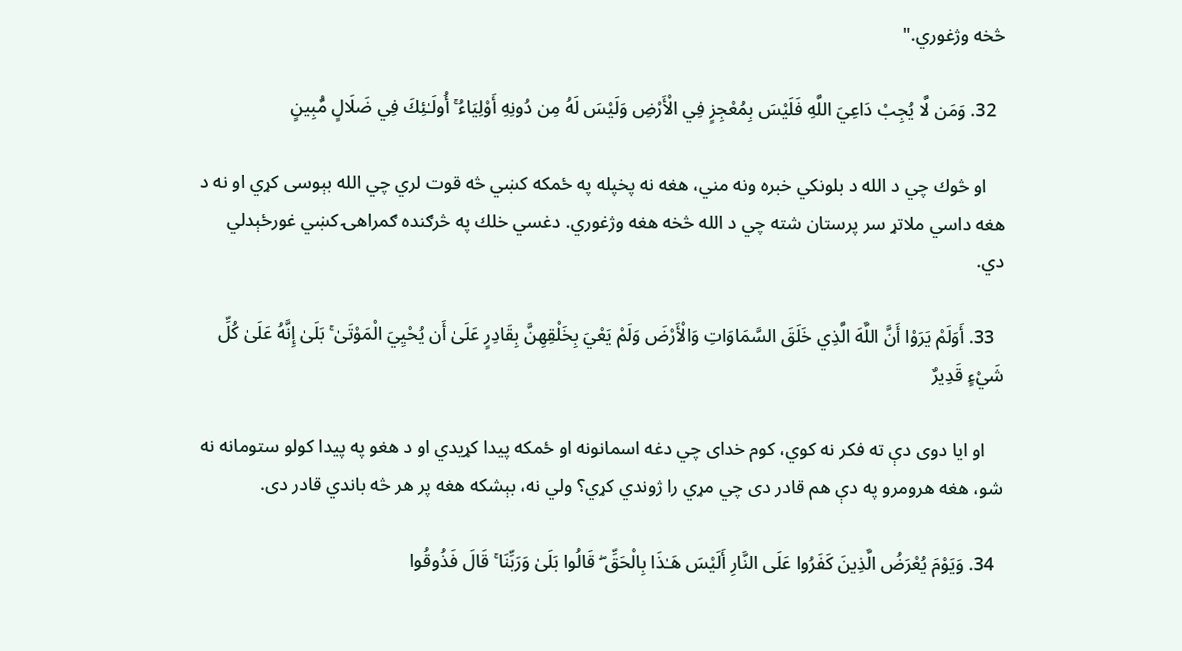څخه وژغوري."

  32. وَمَن لَّا يُجِبْ دَاعِيَ اللَّهِ فَلَيْسَ بِمُعْجِزٍ فِي الْأَرْضِ وَلَيْسَ لَهُ مِن دُونِهِ أَوْلِيَاءُ ۚ أُولَـٰئِكَ فِي ضَلَالٍ مُّبِينٍ

    او څوك چي د الله د بلونكي خبره ونه مني، هغه نه پخپله په ځمکه کښي څه قوت لري چي الله بېوسی کړي او نه د هغه داسي ملاتړ سر پرستان شته چي د الله څخه هغه وژغوري. دغسي خلك په څرګنده ګمراهۍ کښي غورځېدلي دي.

  33. أَوَلَمْ يَرَوْا أَنَّ اللَّهَ الَّذِي خَلَقَ السَّمَاوَاتِ وَالْأَرْضَ وَلَمْ يَعْيَ بِخَلْقِهِنَّ بِقَادِرٍ عَلَىٰ أَن يُحْيِيَ الْمَوْتَىٰ ۚ بَلَىٰ إِنَّهُ عَلَىٰ كُلِّ شَيْءٍ قَدِيرٌ

    او ايا دوى دې ته فكر نه كوي، كوم خداى چي دغه اسمانونه او ځمکه پيدا کړيدي او د هغو په پيدا كولو ستومانه نه شو، هغه هرومرو په دې هم قادر دى چي مړي را ژوندي کړي؟ ولي نه، بېشكه هغه پر هر څه باندي قادر دى.

  34. وَيَوْمَ يُعْرَضُ الَّذِينَ كَفَرُوا عَلَى النَّارِ أَلَيْسَ هَـٰذَا بِالْحَقِّ ۖ قَالُوا بَلَىٰ وَرَبِّنَا ۚ قَالَ فَذُوقُوا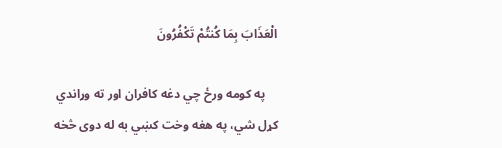الْعَذَابَ بِمَا كُنتُمْ تَكْفُرُونَ

    په كومه ورځ چي دغه كافران اور ته وړاندي کړل شي، په هغه وخت کښي به له دوی څخه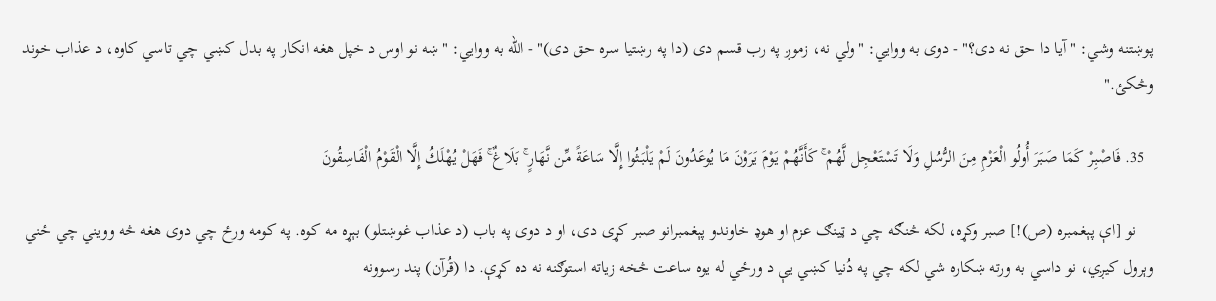پوښتنه وشي: "آيا دا حق نه دى؟" - دوى به ووايي: "ولي نه، زموږ په رب قسم دى (دا په رښتيا سره حق دى)" - الله به ووايي: "ښه نو اوس د خپل هغه انكار په بدل کښي چي تاسي کاوه، د عذاب خوند وڅكئ."

  35. فَاصْبِرْ كَمَا صَبَرَ أُولُو الْعَزْمِ مِنَ الرُّسُلِ وَلَا تَسْتَعْجِل لَّهُمْ ۚ كَأَنَّهُمْ يَوْمَ يَرَوْنَ مَا يُوعَدُونَ لَمْ يَلْبَثُوا إِلَّا سَاعَةً مِّن نَّهَارٍ ۚ بَلَاغٌ ۚ فَهَلْ يُهْلَكُ إِلَّا الْقَوْمُ الْفَاسِقُونَ

    نو [اې پېغمبره (ص)!] صبر وکړه، لكه څنګه چي د ټینګ عزم او هوډ خاوندو پېغمبرانو صبر کړی دى، او د دوى په باب (د عذاب غوښتلو) بېړه مه كوه. په كومه ورځ چي دوى هغه څه وويني چي ځني وېرول کیږي، نو داسي به ورته ښكاره شي لكه چي په دُنيا کښي يې د ورځي له يوه ساعت څخه زياته استوګنه نه ده کړې. دا (قُرآن) پند رسوونه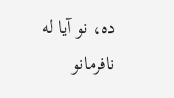ده، نو آیا له نافرمانو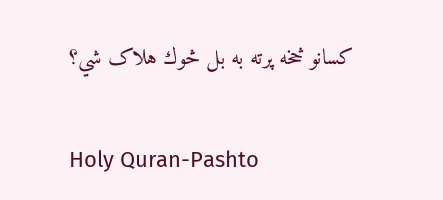كسانو څخه پرته به بل څوك هلاک شي؟

Holy Quran-Pashto